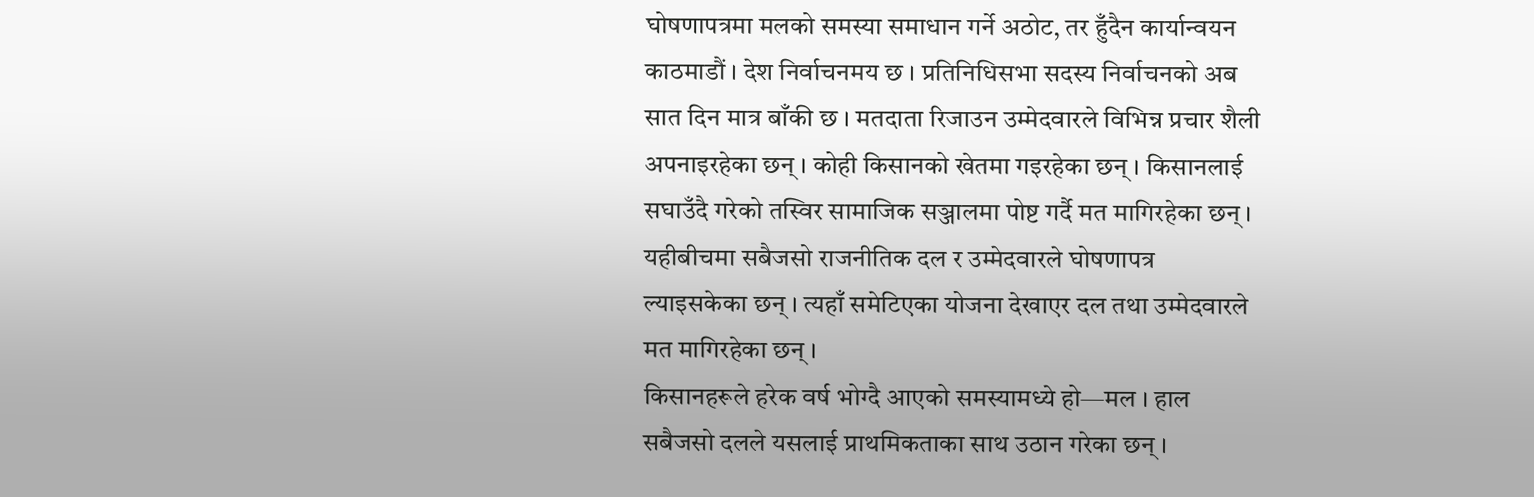घोषणापत्रमा मलको समस्या समाधान गर्ने अठोट, तर हुँदैन कार्यान्वयन
काठमाडौं । देश निर्वाचनमय छ । प्रतिनिधिसभा सदस्य निर्वाचनको अब सात दिन मात्र बाँकी छ । मतदाता रिजाउन उम्मेदवारले विभिन्न प्रचार शैली अपनाइरहेका छन् । कोही किसानको खेतमा गइरहेका छन् । किसानलाई सघाउँदै गरेको तस्विर सामाजिक सञ्जालमा पोष्ट गर्दै मत मागिरहेका छन् । यहीबीचमा सबैजसो राजनीतिक दल र उम्मेदवारले घोषणापत्र ल्याइसकेका छन् । त्यहाँ समेटिएका योजना देखाएर दल तथा उम्मेदवारले मत मागिरहेका छन् ।
किसानहरूले हरेक वर्ष भोग्दै आएको समस्यामध्ये हो—मल । हाल सबैजसो दलले यसलाई प्राथमिकताका साथ उठान गरेका छन् ।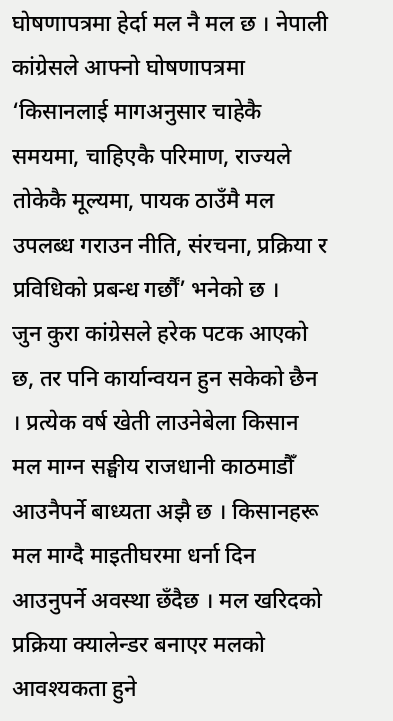घोषणापत्रमा हेर्दा मल नै मल छ । नेपाली कांग्रेसले आफ्नो घोषणापत्रमा ‘किसानलाई मागअनुसार चाहेकै समयमा, चाहिएकै परिमाण, राज्यले तोकेकै मूल्यमा, पायक ठाउँमै मल उपलब्ध गराउन नीति, संरचना, प्रक्रिया र प्रविधिको प्रबन्ध गर्छौं’ भनेको छ ।
जुन कुरा कांग्रेसले हरेक पटक आएको छ, तर पनि कार्यान्वयन हुन सकेको छैन । प्रत्येक वर्ष खेती लाउनेबेला किसान मल माग्न सङ्घीय राजधानी काठमाडौँ आउनैपर्ने बाध्यता अझै छ । किसानहरू मल माग्दै माइतीघरमा धर्ना दिन आउनुपर्ने अवस्था छँदैछ । मल खरिदको प्रक्रिया क्यालेन्डर बनाएर मलको आवश्यकता हुने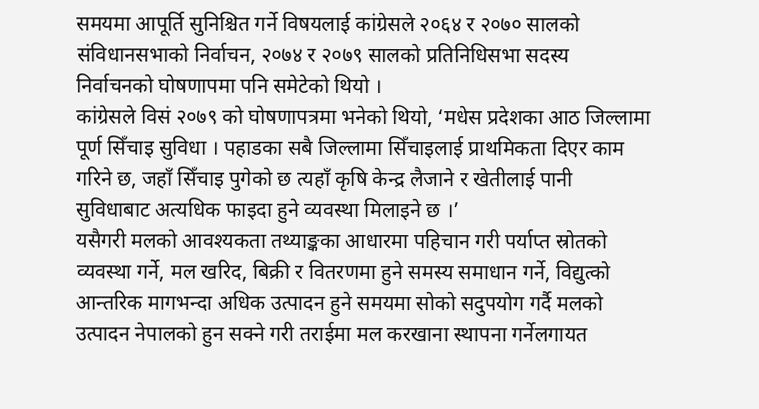समयमा आपूर्ति सुनिश्चित गर्ने विषयलाई कांग्रेसले २०६४ र २०७० सालको संविधानसभाको निर्वाचन, २०७४ र २०७९ सालको प्रतिनिधिसभा सदस्य निर्वाचनको घोषणापमा पनि समेटेको थियो ।
कांग्रेसले विसं २०७९ को घोषणापत्रमा भनेको थियो, ‘मधेस प्रदेशका आठ जिल्लामा पूर्ण सिँचाइ सुविधा । पहाडका सबै जिल्लामा सिँचाइलाई प्राथमिकता दिएर काम गरिने छ, जहाँ सिँचाइ पुगेको छ त्यहाँ कृषि केन्द्र लैजाने र खेतीलाई पानी सुविधाबाट अत्यधिक फाइदा हुने व्यवस्था मिलाइने छ ।’
यसैगरी मलको आवश्यकता तथ्याङ्कका आधारमा पहिचान गरी पर्याप्त स्रोतको व्यवस्था गर्ने, मल खरिद, बिक्री र वितरणमा हुने समस्य समाधान गर्ने, विद्युत्को आन्तरिक मागभन्दा अधिक उत्पादन हुने समयमा सोको सदुपयोग गर्दै मलको उत्पादन नेपालको हुन सक्ने गरी तराईमा मल करखाना स्थापना गर्नेलगायत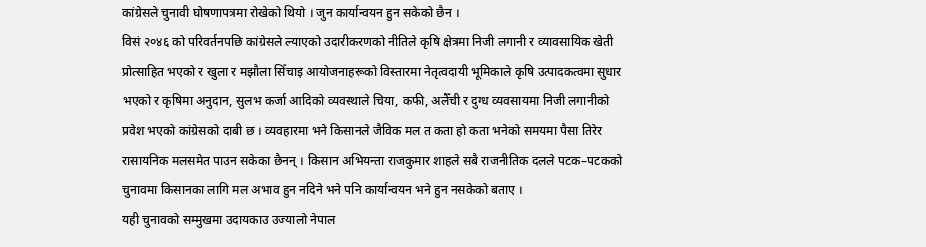कांग्रेसले चुनावी घोषणापत्रमा रोखेको थियो । जुन कार्यान्वयन हुन सकेको छैन ।
विसं २०४६ को परिवर्तनपछि कांग्रेसले ल्याएको उदारीकरणको नीतिले कृषि क्षेत्रमा निजी लगानी र व्यावसायिक खेती प्रोत्साहित भएको र खुला र मझौला सिँचाइ आयोजनाहरूको विस्तारमा नेतृत्वदायी भूमिकाले कृषि उत्पादकत्वमा सुधार भएको र कृषिमा अनुदान, सुलभ कर्जा आदिको व्यवस्थाले चिया, कफी, अलैँची र दुग्ध व्यवसायमा निजी लगानीको प्रवेश भएको कांग्रेसको दाबी छ । व्यवहारमा भने किसानले जैविक मल त कता हो कता भनेको समयमा पैसा तिरेर रासायनिक मलसमेत पाउन सकेका छैनन् । किसान अभियन्ता राजकुमार शाहले सबै राजनीतिक दलले पटक–पटकको चुनावमा किसानका लागि मल अभाव हुन नदिने भने पनि कार्यान्वयन भने हुन नसकेको बताए ।
यही चुनावको सम्मुखमा उदायकाउ उज्यालो नेपाल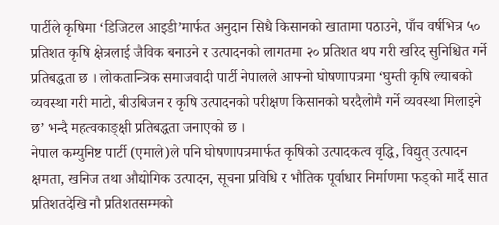पार्टीले कृषिमा ‘डिजिटल आइडी’मार्फत अनुदान सिधै किसानको खातामा पठाउने, पाँच वर्षभित्र ५० प्रतिशत कृषि क्षेत्रलाई जैविक बनाउने र उत्पादनको लागतमा २० प्रतिशत थप गरी खरिद सुनिश्चित गर्ने प्रतिबद्धता छ । लोकतान्त्रिक समाजवादी पार्टी नेपालले आफ्नो घोषणापत्रमा ‘घुम्ती कृषि ल्याबको व्यवस्था गरी माटो, बीउबिजन र कृषि उत्पादनको परीक्षण किसानको घरदैलोमै गर्ने व्यवस्था मिलाइने छ’ भन्दै महत्वकाङ्क्षी प्रतिबद्धता जनाएको छ ।
नेपाल कम्युनिष्ट पार्टी (एमाले)ले पनि घोषणापत्रमार्फत कृषिको उत्पादकत्व वृद्धि, विद्युत् उत्पादन क्षमता, खनिज तथा औद्योगिक उत्पादन, सूचना प्रविधि र भौतिक पूर्वाधार निर्माणमा फड्को मार्दै सात प्रतिशतदेखि नौ प्रतिशतसम्मको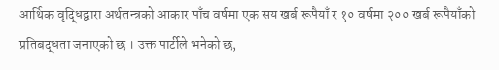आर्थिक वृद्धिद्वारा अर्थतन्त्रको आकार पाँच वर्षमा एक सय खर्ब रूपैयाँ र १० वर्षमा २०० खर्ब रूपैयाँको प्रतिबद्धता जनाएको छ । उक्त पार्टीले भनेको छ,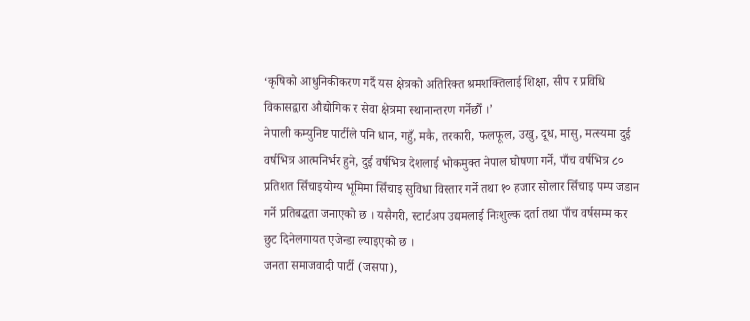‘कृषिको आधुनिकीकरण गर्दै यस क्षेत्रको अतिरिक्त श्रमशक्तिलाई शिक्षा, सीप र प्रविधि विकासद्वारा औद्योगिक र सेवा क्षेत्रमा स्थानान्तरण गर्नेछौँ ।’
नेपाली कम्युनिष्ट पार्टीले पनि धान, गहुँ, मकै, तरकारी, फलफूल, उखु, दूध, मासु, मत्स्यमा दुई वर्षभित्र आत्मनिर्भर हुने, दुई वर्षभित्र देशलाई भोकमुक्त नेपाल घोषणा गर्ने, पाँच वर्षभित्र ८० प्रतिशत सिँचाइयोग्य भूमिमा सिँचाइ सुविधा विस्तार गर्ने तथा १० हजार सोलार सिँचाइ पम्प जडान गर्ने प्रतिबद्धता जनाएको छ । यसैगरी, स्टार्टअप उद्यमलाई निःशुल्क दर्ता तथा पाँच वर्षसम्म कर छुट दिनेलगायत एजेन्डा ल्याइएको छ ।
जनता समाजवादी पार्टी (जसपा),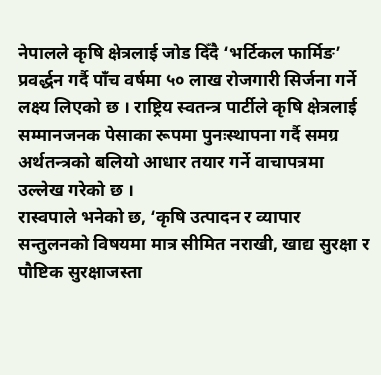नेपालले कृषि क्षेत्रलाई जोड दिँदै ‘भर्टिकल फार्मिङ’ प्रवर्द्धन गर्दै पाँच वर्षमा ५० लाख रोजगारी सिर्जना गर्ने लक्ष्य लिएको छ । राष्ट्रिय स्वतन्त्र पार्टीले कृषि क्षेत्रलाई सम्मानजनक पेसाका रूपमा पुनःस्थापना गर्दै समग्र अर्थतन्त्रको बलियो आधार तयार गर्ने वाचापत्रमा उल्लेख गरेको छ ।
रास्वपाले भनेको छ, ‘कृषि उत्पादन र व्यापार सन्तुलनको विषयमा मात्र सीमित नराखी, खाद्य सुरक्षा र पौष्टिक सुरक्षाजस्ता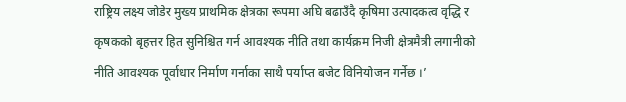राष्ट्रिय लक्ष्य जोडेर मुख्य प्राथमिक क्षेत्रका रूपमा अघि बढाउँदै कृषिमा उत्पादकत्व वृद्धि र कृषकको बृहत्तर हित सुनिश्चित गर्न आवश्यक नीति तथा कार्यक्रम निजी क्षेत्रमैत्री लगानीको नीति आवश्यक पूर्वाधार निर्माण गर्नाका साथै पर्याप्त बजेट विनियोजन गर्नेछ ।’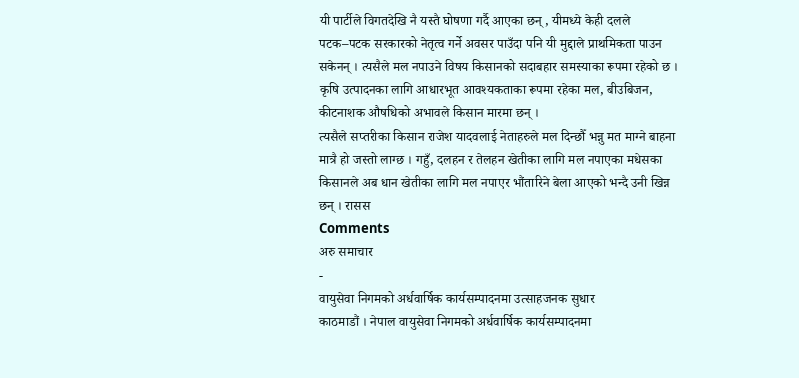यी पार्टीले विगतदेखि नै यस्तै घोषणा गर्दै आएका छन्, यीमध्ये केही दलले पटक–पटक सरकारको नेतृत्व गर्ने अवसर पाउँदा पनि यी मुद्दाले प्राथमिकता पाउन सकेनन् । त्यसैले मल नपाउने विषय किसानको सदाबहार समस्याका रूपमा रहेको छ । कृषि उत्पादनका लागि आधारभूत आवश्यकताका रूपमा रहेका मल, बीउबिजन, कीटनाशक औषधिको अभावले किसान मारमा छन् ।
त्यसैले सप्तरीका किसान राजेश यादवलाई नेताहरुले मल दिन्छौँ भन्नु मत माग्ने बाहना मात्रै हो जस्तो लाग्छ । गहुँ, दलहन र तेलहन खेतीका लागि मल नपाएका मधेसका किसानले अब धान खेतीका लागि मल नपाएर भौंतारिने बेला आएको भन्दै उनी खिन्न छन् । रासस
Comments
अरु समाचार
-
वायुसेवा निगमको अर्धवार्षिक कार्यसम्पादनमा उत्साहजनक सुधार
काठमाडौं । नेपाल वायुसेवा निगमको अर्धवार्षिक कार्यसम्पादनमा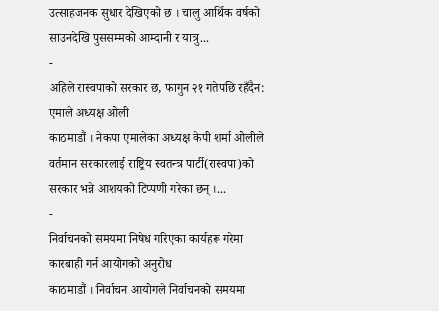उत्साहजनक सुधार देखिएको छ । चालु आर्थिक वर्षको साउनदेखि पुससम्मको आम्दानी र यात्रु...
-
अहिले रास्वपाको सरकार छ, फागुन २१ गतेपछि रहँदैन: एमाले अध्यक्ष ओली
काठमाडौं । नेकपा एमालेका अध्यक्ष केपी शर्मा ओलीले वर्तमान सरकारलाई राष्ट्रिय स्वतन्त्र पार्टी(रास्वपा)को सरकार भन्ने आशयको टिप्पणी गरेका छन् ।...
-
निर्वाचनको समयमा निषेध गरिएका कार्यहरू गरेमा कारबाही गर्न आयोगको अनुरोध
काठमाडौं । निर्वाचन आयोगले निर्वाचनको समयमा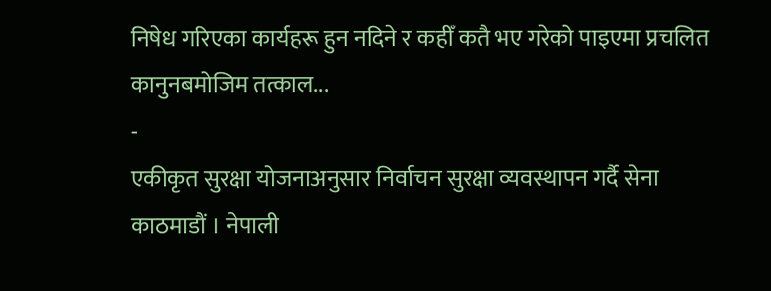निषेध गरिएका कार्यहरू हुन नदिने र कहीँ कतै भए गरेको पाइएमा प्रचलित कानुनबमोजिम तत्काल...
-
एकीकृत सुरक्षा योजनाअनुसार निर्वाचन सुरक्षा व्यवस्थापन गर्दै सेना
काठमाडौं । नेपाली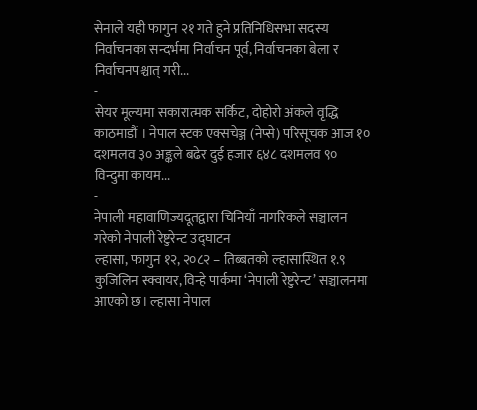सेनाले यही फागुन २१ गते हुने प्रतिनिधिसभा सदस्य निर्वाचनका सन्दर्भमा निर्वाचन पूर्व, निर्वाचनका बेला र निर्वाचनपश्चात् गरी...
-
सेयर मूल्यमा सकारात्मक सर्किट, दोहोरो अंकले वृद्धि
काठमाडौं । नेपाल स्टक एक्सचेञ्ज (नेप्से) परिसूचक आज १० दशमलव ३० अङ्कले बढेर दुई हजार ६४८ दशमलव ९० विन्दुमा कायम...
-
नेपाली महावाणिज्यदूतद्वारा चिनियाँ नागरिकले सञ्चालन गरेको नेपाली रेष्टुरेन्ट उद्घाटन
ल्हासा, फागुन १२, २०८२ – तिब्बतको ल्हासास्थित १.९ कुजिलिन स्क्वायर, विन्हे पार्कमा ‘नेपाली रेष्टुरेन्ट’ सञ्चालनमा आएको छ। ल्हासा नेपाल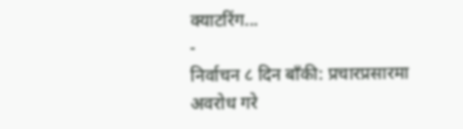क्याटरिंग...
-
निर्वाचन ८ दिन बाँकी: प्रचारप्रसारमा अवरोध गरे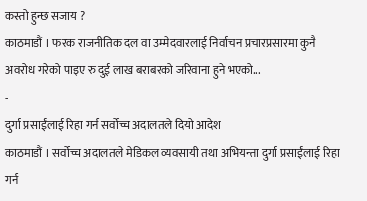कस्तो हुन्छ सजाय ?
काठमाडौं । फरक राजनीतिक दल वा उम्मेदवारलाई निर्वाचन प्रचारप्रसारमा कुनै अवरोध गरेको पाइए रु दुई लाख बराबरको जरिवाना हुने भएको...
-
दुर्गा प्रसाईंलाई रिहा गर्न सर्वोच्च अदालतले दियो आदेश
काठमाडौं । सर्वोच्च अदालतले मेडिकल व्यवसायी तथा अभियन्ता दुर्गा प्रसाईंलाई रिहा गर्न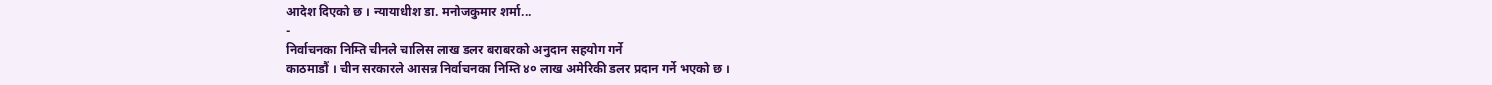आदेश दिएको छ । न्यायाधीश डा. मनोजकुमार शर्मा...
-
निर्वाचनका निम्ति चीनले चालिस लाख डलर बराबरको अनुदान सहयोग गर्ने
काठमाडौं । चीन सरकारले आसन्न निर्वाचनका निम्ति ४० लाख अमेरिकी डलर प्रदान गर्ने भएको छ ।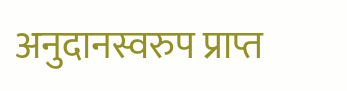अनुदानस्वरुप प्राप्त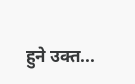हुने उक्त...